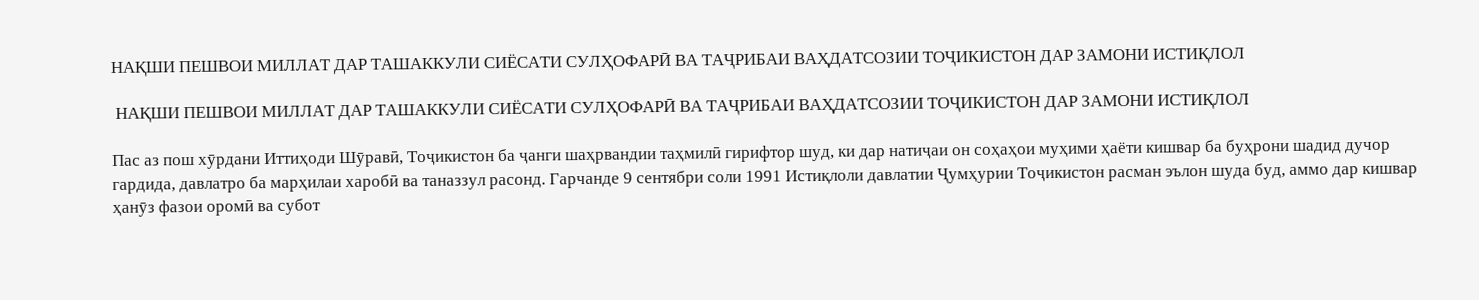НАҚШИ ПЕШВОИ МИЛЛАТ ДАР ТАШАККУЛИ СИЁСАТИ СУЛҲОФАРӢ ВА ТАҶРИБАИ ВАҲДАТСОЗИИ ТОҶИКИСТОН ДАР ЗАМОНИ ИСТИҚЛОЛ

 НАҚШИ ПЕШВОИ МИЛЛАТ ДАР ТАШАККУЛИ СИЁСАТИ СУЛҲОФАРӢ ВА ТАҶРИБАИ ВАҲДАТСОЗИИ ТОҶИКИСТОН ДАР ЗАМОНИ ИСТИҚЛОЛ

Пас аз пош хӯрдани Иттиҳоди Шӯравӣ, Тоҷикистон ба ҷанги шаҳрвандии таҳмилӣ гирифтор шуд, ки дар натиҷаи он соҳаҳои муҳими ҳаёти кишвар ба буҳрони шадид дучор гардида, давлатро ба марҳилаи харобӣ ва таназзул расонд. Гарчанде 9 сентябри соли 1991 Истиқлоли давлатии Ҷумҳурии Тоҷикистон расман эълон шуда буд, аммо дар кишвар ҳанӯз фазои оромӣ ва субот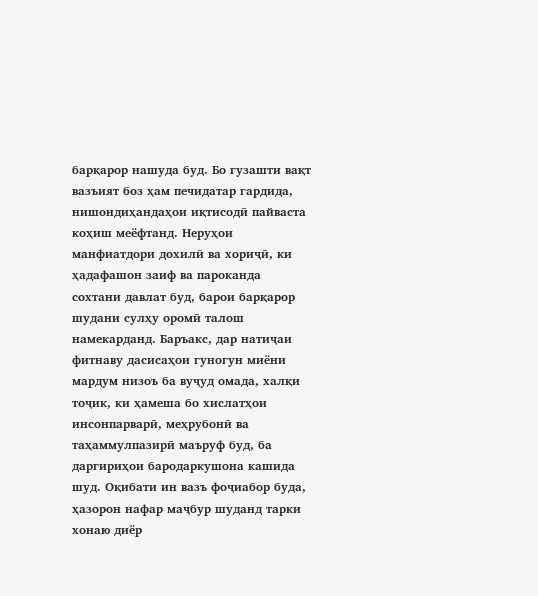барқарор нашуда буд. Бо гузашти вақт вазъият боз ҳам печидатар гардида, нишондиҳандаҳои иқтисодӣ пайваста коҳиш меёфтанд. Неруҳои манфиатдори дохилӣ ва хориҷӣ, ки ҳадафашон заиф ва пароканда сохтани давлат буд, барои барқарор шудани сулҳу оромӣ талош намекарданд. Баръакс, дар натиҷаи фитнаву дасисаҳои гуногун миёни мардум низоъ ба вуҷуд омада, халқи тоҷик, ки ҳамеша бо хислатҳои инсонпарварӣ, меҳрубонӣ ва таҳаммулпазирӣ маъруф буд, ба даргириҳои бародаркушона кашида шуд. Оқибати ин вазъ фоҷиабор буда, ҳазорон нафар маҷбур шуданд тарки хонаю диёр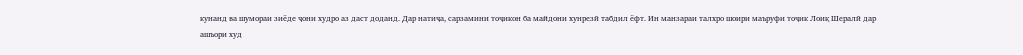кунанд ва шумораи зиёде ҷони худро аз даст доданд. Дар натиҷа, сарзамини тоҷикон ба майдони хунрезӣ табдил ёфт. Ин манзараи талхро шоири маъруфи тоҷик Лоиқ Шералӣ дар ашъори худ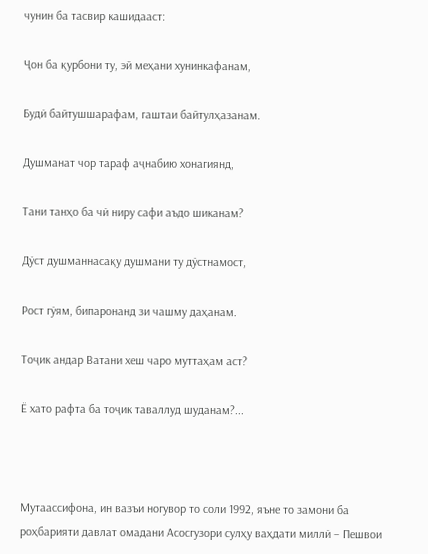чунин ба тасвир кашидааст:

Ҷон ба қурбони ту, эй меҳани хунинкафанам,

Будӣ байтушшарафам, гаштаи байтулҳазанам.

Душманат чор тараф аҷнабию хонагиянд,

Тани танҳо ба чӣ ниру сафи аъдо шиканам?

Дӯст душманнасақу душмани ту дӯстнамост,

Рост гӯям, бипаронанд зи чашму даҳанам.

Тоҷик андар Ватани хеш чаро муттаҳам аст?

Ё хато рафта ба тоҷик таваллуд шуданам?...



Мутаассифона, ин вазъи ногувор то соли 1992, яъне то замони ба роҳбарияти давлат омадани Асосгузори сулҳу ваҳдати миллӣ – Пешвои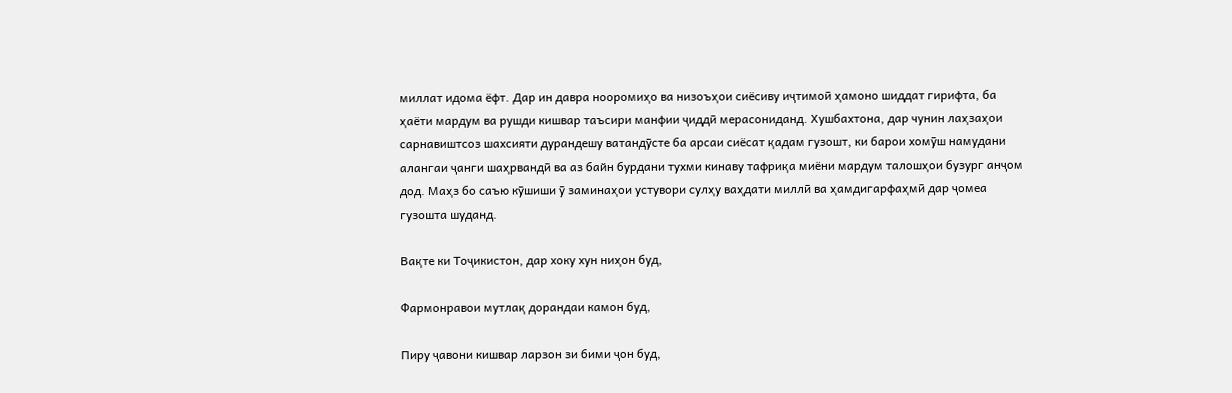миллат идома ёфт. Дар ин давра нооромиҳо ва низоъҳои сиёсиву иҷтимоӣ ҳамоно шиддат гирифта, ба ҳаёти мардум ва рушди кишвар таъсири манфии ҷиддӣ мерасониданд. Хушбахтона, дар чунин лаҳзаҳои сарнавиштсоз шахсияти дурандешу ватандӯсте ба арсаи сиёсат қадам гузошт, ки барои хомӯш намудани алангаи ҷанги шаҳрвандӣ ва аз байн бурдани тухми кинаву тафриқа миёни мардум талошҳои бузург анҷом дод. Маҳз бо саъю кӯшиши ӯ заминаҳои устувори сулҳу ваҳдати миллӣ ва ҳамдигарфаҳмӣ дар ҷомеа гузошта шуданд.

Вақте ки Тоҷикистон, дар хоку хун ниҳон буд,

Фармонравои мутлақ дорандаи камон буд,

Пиру ҷавони кишвар ларзон зи бими ҷон буд,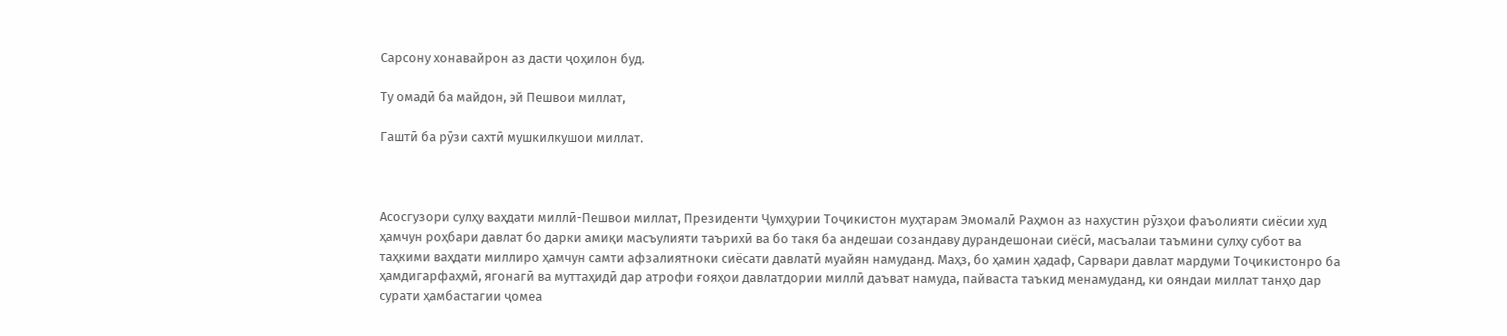Сарсону хонавайрон аз дасти ҷоҳилон буд.

Ту омадӣ ба майдон, эй Пешвои миллат,

Гаштӣ ба рӯзи сахтӣ мушкилкушои миллат.



Асосгузори сулҳу ваҳдати миллӣ-Пешвои миллат, Президенти Ҷумҳурии Тоҷикистон муҳтарам Эмомалӣ Раҳмон аз нахустин рӯзҳои фаъолияти сиёсии худ ҳамчун роҳбари давлат бо дарки амиқи масъулияти таърихӣ ва бо такя ба андешаи созандаву дурандешонаи сиёсӣ, масъалаи таъмини сулҳу субот ва таҳкими ваҳдати миллиро ҳамчун самти афзалиятноки сиёсати давлатӣ муайян намуданд. Маҳз, бо ҳамин ҳадаф, Сарвари давлат мардуми Тоҷикистонро ба ҳамдигарфаҳмӣ, ягонагӣ ва муттаҳидӣ дар атрофи ғояҳои давлатдории миллӣ даъват намуда, пайваста таъкид менамуданд, ки ояндаи миллат танҳо дар сурати ҳамбастагии ҷомеа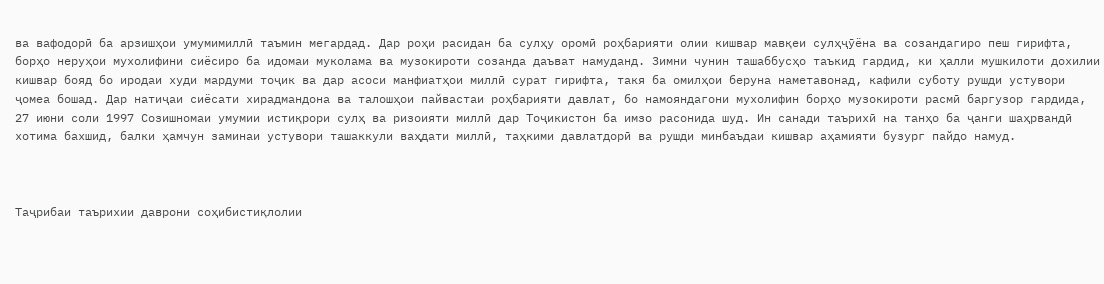ва вафодорӣ ба арзишҳои умумимиллӣ таъмин мегардад. Дар роҳи расидан ба сулҳу оромӣ роҳбарияти олии кишвар мавқеи сулҳҷӯёна ва созандагиро пеш гирифта, борҳо неруҳои мухолифини сиёсиро ба идомаи муколама ва музокироти созанда даъват намуданд. Зимни чунин ташаббусҳо таъкид гардид, ки ҳалли мушкилоти дохилии кишвар бояд бо иродаи худи мардуми тоҷик ва дар асоси манфиатҳои миллӣ сурат гирифта, такя ба омилҳои беруна наметавонад, кафили суботу рушди устувори ҷомеа бошад. Дар натиҷаи сиёсати хирадмандона ва талошҳои пайвастаи роҳбарияти давлат, бо намояндагони мухолифин борҳо музокироти расмӣ баргузор гардида, 27 июни соли 1997 Созишномаи умумии истиқрори сулҳ ва ризоияти миллӣ дар Тоҷикистон ба имзо расонида шуд. Ин санади таърихӣ на танҳо ба ҷанги шаҳрвандӣ хотима бахшид, балки ҳамчун заминаи устувори ташаккули ваҳдати миллӣ, таҳкими давлатдорӣ ва рушди минбаъдаи кишвар аҳамияти бузург пайдо намуд.



Таҷрибаи таърихии даврони соҳибистиқлолии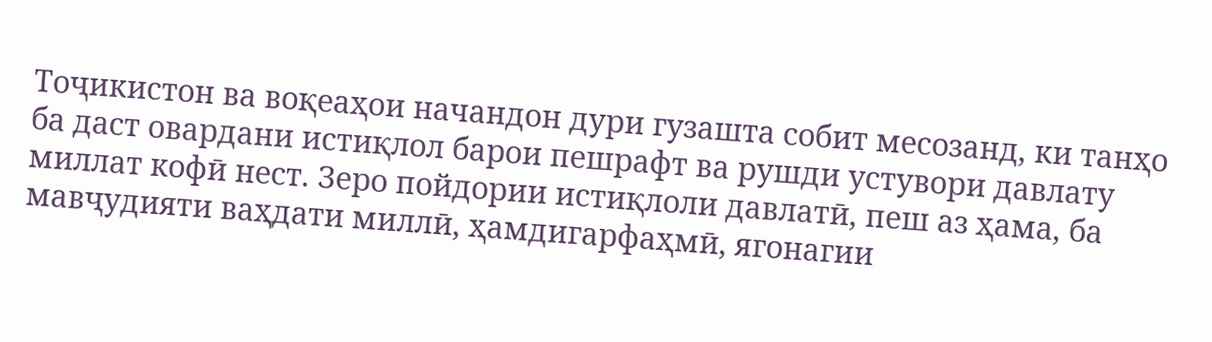Тоҷикистон ва воқеаҳои начандон дури гузашта собит месозанд, ки танҳо ба даст овардани истиқлол барои пешрафт ва рушди устувори давлату миллат кофӣ нест. Зеро пойдории истиқлоли давлатӣ, пеш аз ҳама, ба мавҷудияти ваҳдати миллӣ, ҳамдигарфаҳмӣ, ягонагии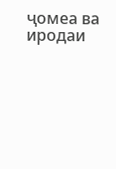ҷомеа ва иродаи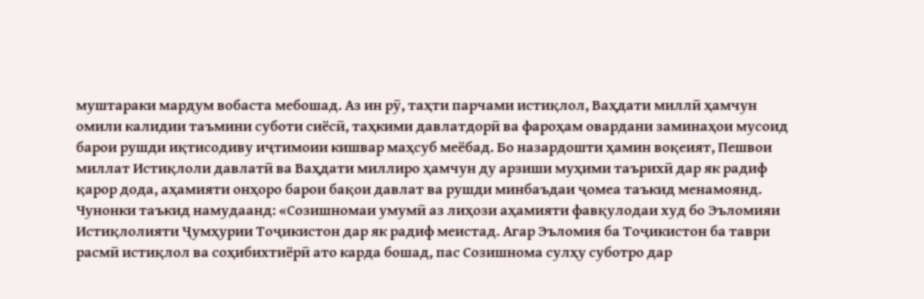муштараки мардум вобаста мебошад. Аз ин рӯ, таҳти парчами истиқлол, Ваҳдати миллӣ ҳамчун омили калидии таъмини суботи сиёсӣ, таҳкими давлатдорӣ ва фароҳам овардани заминаҳои мусоид барои рушди иқтисодиву иҷтимоии кишвар маҳсуб меёбад. Бо назардошти ҳамин воқеият, Пешвои миллат Истиқлоли давлатӣ ва Ваҳдати миллиро ҳамчун ду арзиши муҳими таърихӣ дар як радиф қарор дода, аҳамияти онҳоро барои бақои давлат ва рушди минбаъдаи ҷомеа таъкид менамоянд. Чунонки таъкид намудаанд: «Созишномаи умумӣ аз лиҳози аҳамияти фавқулодаи худ бо Эъломияи Истиқлолияти Ҷумҳурии Тоҷикистон дар як радиф меистад. Агар Эъломия ба Тоҷикистон ба таври расмӣ истиқлол ва соҳибихтиёрӣ ато карда бошад, пас Созишнома сулҳу суботро дар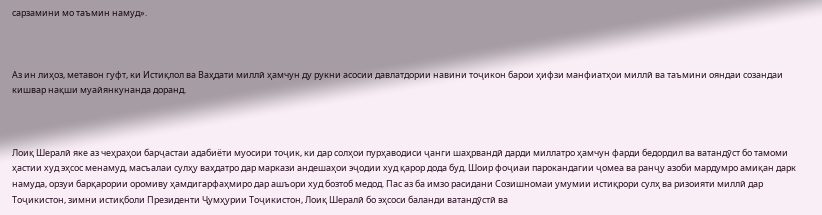сарзамини мо таъмин намуд».



Аз ин лиҳоз, метавон гуфт, ки Истиқлол ва Ваҳдати миллӣ ҳамчун ду рукни асосии давлатдории навини тоҷикон барои ҳифзи манфиатҳои миллӣ ва таъмини ояндаи созандаи кишвар нақши муайянкунанда доранд.



Лоиқ Шералӣ яке аз чеҳраҳои барҷастаи адабиёти муосири тоҷик, ки дар солҳои пурҳаводиси ҷанги шаҳрвандӣ дарди миллатро ҳамчун фарди бедордил ва ватандӯст бо тамоми ҳастии худ эҳсос менамуд, масъалаи сулҳу ваҳдатро дар маркази андешаҳои эҷодии худ қарор дода буд. Шоир фоҷиаи парокандагии ҷомеа ва ранҷу азоби мардумро амиқан дарк намуда, орзуи барқарории оромиву ҳамдигарфаҳмиро дар ашъори худ бозтоб медод. Пас аз ба имзо расидани Созишномаи умумии истиқрори сулҳ ва ризоияти миллӣ дар Тоҷикистон, зимни истиқболи Президенти Ҷумҳурии Тоҷикистон, Лоиқ Шералӣ бо эҳсоси баланди ватандӯстӣ ва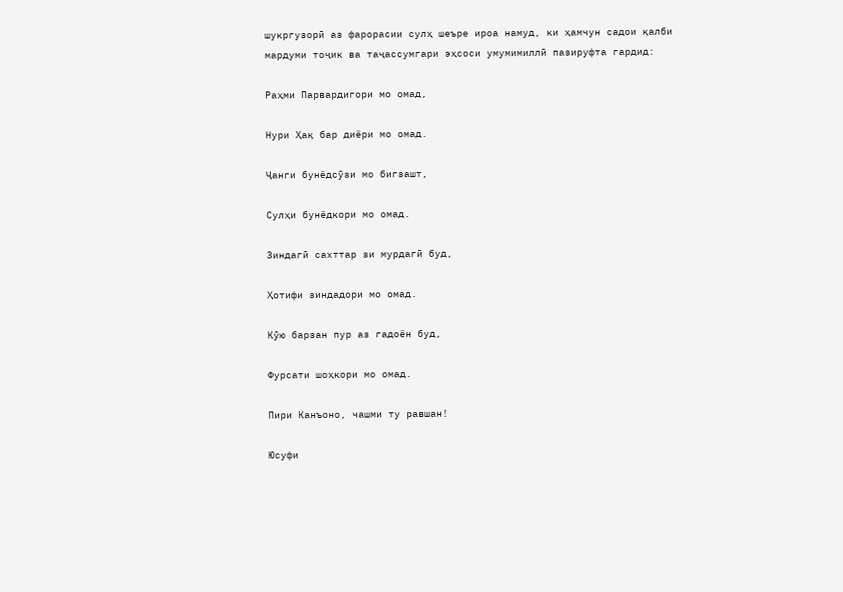шукргузорӣ аз фарорасии сулҳ шеъре ироа намуд, ки ҳамчун садои қалби мардуми тоҷик ва таҷассумгари эҳсоси умумимиллӣ пазируфта гардид:

Раҳми Парвардигори мо омад,

Нури Ҳақ бар диёри мо омад.

Ҷанги бунёдсӯзи мо бигзашт,

Сулҳи бунёдкори мо омад.

Зиндагӣ сахттар зи мурдагӣ буд,

Ҳотифи зиндадори мо омад.

Кӯю барзан пур аз гадоён буд,

Фурсати шоҳкори мо омад.

Пири Канъоно, чашми ту равшан!

Юсуфи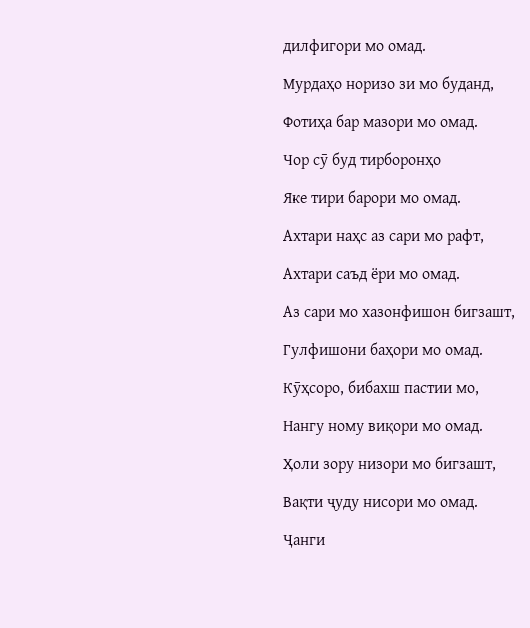дилфигори мо омад.

Мурдаҳо норизо зи мо буданд,

Фотиҳа бар мазори мо омад.

Чор сӯ буд тирборонҳо

Яке тири барори мо омад.

Ахтари наҳс аз сари мо рафт,

Ахтари саъд ёри мо омад.

Аз сари мо хазонфишон бигзашт,

Гулфишони баҳори мо омад.

Кӯҳсоро, бибахш пастии мо,

Нангу ному виқори мо омад.

Ҳоли зору низори мо бигзашт,

Вақти ҷуду нисори мо омад.

Ҷанги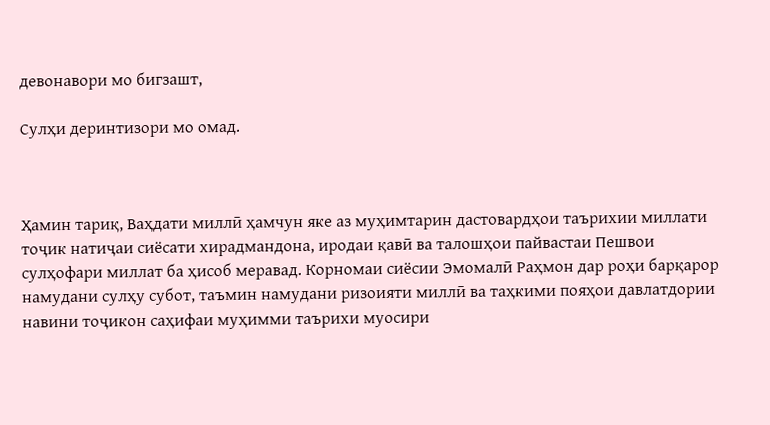девонавори мо бигзашт,

Сулҳи деринтизори мо омад.



Ҳамин тариқ, Ваҳдати миллӣ ҳамчун яке аз муҳимтарин дастовардҳои таърихии миллати тоҷик натиҷаи сиёсати хирадмандона, иродаи қавӣ ва талошҳои пайвастаи Пешвои сулҳофари миллат ба ҳисоб меравад. Корномаи сиёсии Эмомалӣ Раҳмон дар роҳи барқарор намудани сулҳу субот, таъмин намудани ризоияти миллӣ ва таҳкими пояҳои давлатдории навини тоҷикон саҳифаи муҳимми таърихи муосири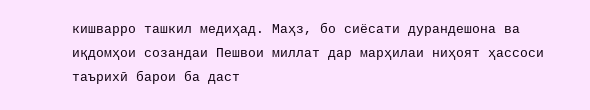кишварро ташкил медиҳад. Маҳз, бо сиёсати дурандешона ва иқдомҳои созандаи Пешвои миллат дар марҳилаи ниҳоят ҳассоси таърихӣ барои ба даст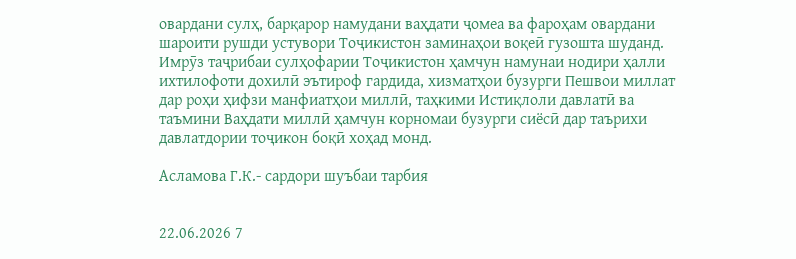овардани сулҳ, барқарор намудани ваҳдати ҷомеа ва фароҳам овардани шароити рушди устувори Тоҷикистон заминаҳои воқеӣ гузошта шуданд. Имрӯз таҷрибаи сулҳофарии Тоҷикистон ҳамчун намунаи нодири ҳалли ихтилофоти дохилӣ эътироф гардида, хизматҳои бузурги Пешвои миллат дар роҳи ҳифзи манфиатҳои миллӣ, таҳкими Истиқлоли давлатӣ ва таъмини Ваҳдати миллӣ ҳамчун корномаи бузурги сиёсӣ дар таърихи давлатдории тоҷикон боқӣ хоҳад монд.

Асламова Г.К.- сардори шуъбаи тарбия


22.06.2026 7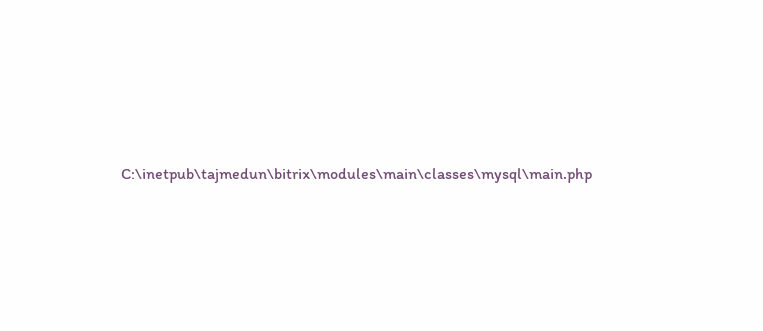C:\inetpub\tajmedun\bitrix\modules\main\classes\mysql\main.php